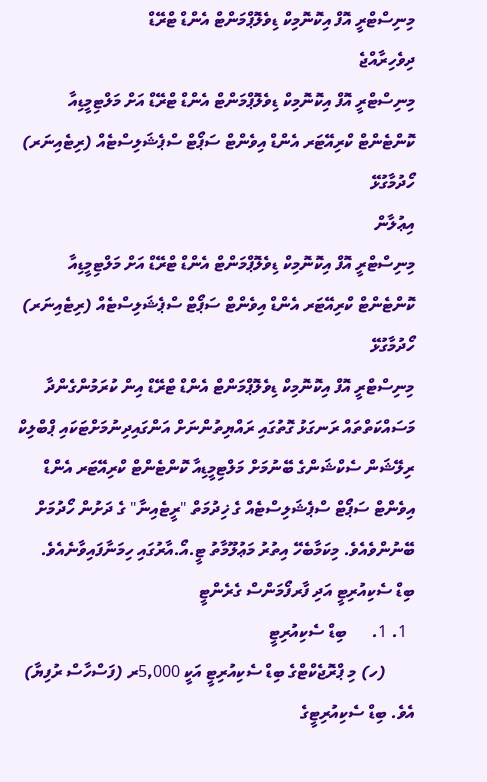މިނިސްޓްރީ އޮފް އިކޮނޮމިކް ޑިވެލޮޕްމަންޓް އެންޑް ޓްރޭޑް
ދިވެހިރާއްޖެ
މިނިސްޓްރީ އޮފް އިކޮނޮމިކް ޑިވެލޮޕްމަންޓް އެންޑް ޓްރޭޑް އަށް މަލްޓިމީޑިއާ ކޮންޓެންޓް ކްރިއޭޓަރ އެންޑް އިވެންޓް ސަޕޯޓް ސްޕެޝަލިސްޓެއް (ރިޓެއިނަރ) ހޯދުމާގުޅޭ
އިޢުލާން
މިނިސްޓްރީ އޮފް އިކޮނޮމިކް ޑިވެލޮޕްމަންޓް އެންޑް ޓްރޭޑް އަށް މަލްޓިމީޑިއާ ކޮންޓެންޓް ކްރިއޭޓަރ އެންޑް އިވެންޓް ސަޕޯޓް ސްޕެޝަލިސްޓެއް (ރިޓެއިނަރ) ހޯދުމާގުޅޭ
މިނިސްޓްރީ އޮފް އިކޮނޮމިކް ޑިވެލޮޕްމަންޓް އެންޑް ޓްރޭޑް އިން ކުރަމުންގެންދާ މަސައްކަތްތައް ރަނގަޅު ގޮތުގައި ރައްޔިތުންނަށް އަންގައިދިނުމަށްޓަކައި ޕްބްލިކް ރިލޭޝަން ސެކްޝަންގެ ބޭނުމަށް މަލްޓިމީޑިއާ ކޮންޓެންޓް ކްރިއޭޓަރ އެންޑް އިވެންޓް ސަޕޯޓް ސްޕެޝަލިސްޓެއް ގެ ޚިދުމަތް "ރީޓެއިނާ" ގެ ދަށުން ހޯދުމަށް ބޭނުންވެއެވެ. މިކަމާބެހޭ އިތުރު މަޢުލޫމާތު ޓީ.އޯ.އާރުގައި ހިމަނާފައިވާނެއެވެ.
ބިޑް ސެކިއުރިޓީ އަދި ފާރފޯމަންސް ގެރެންޓީ
  1. 1.      ބިޑް ސެކިއުރިޓީ
       (ހ) މި ޕްރޮޖެކްޓްގެ ބިޑް ސެކިއުރިޓީ އަކީ 5,000ރ (ފަސްހާސް ރުފިޔާ) އެވެ. ބިޑް ސެކިއުރިޓީގެ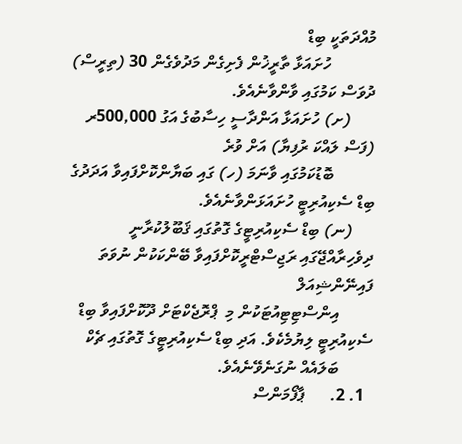މުއްދަތަކީ ބިޑް
           ހުށައަޅާ ތާރީޚުން ފެށިގެން މަދުވެގެން 30 (ތިރީސް) ދުވަސް ކަމުގައި ވާންވާނެއެވެ.
      (ށ) ހުށައަޅާ އަންދާސީ ހިސާބުގެ އަގު 500,000ރ (ފަސް ލައްކަ ރުފިޔާ) އަށް ވުރެ
          ބޮޑުކަމުގައި ވާނަމަ (ހ) ގައި ބަޔާންކޮށްފައިވާ އަދަދުގެ ބިޑް ސެކިއުރިޓީ ހުށައަޅަންވާނެއެވެ.
     (ނ) ބިޑް ސެކިއުރިޓީގެ ގޮތުގައި ޤަބޫލުކުރާނީ ދިވެހިރާއްޖޭގައި ރަޖިސްޓްރީކޮށްފައިވާ ބޭންކަކުން ނުވަތަ ފައިނޭންޝިއަލް
        އިންސްޓިޓިއުޓަކުން މި  ޕްރޮޖެކްޓަށް ދޫކޮށްފައިވާ ބިޑް ސެކިއުރިޓީ ލިޔުމެކެވެ. އަދި ބިޑް ސެކިއުރިޓީގެ ގޮތުގައި ޗެކް
        ބަލައެއް ނުގަނެވޭނެއެވެ.
  1. 2.      ޕާފޯމަންސް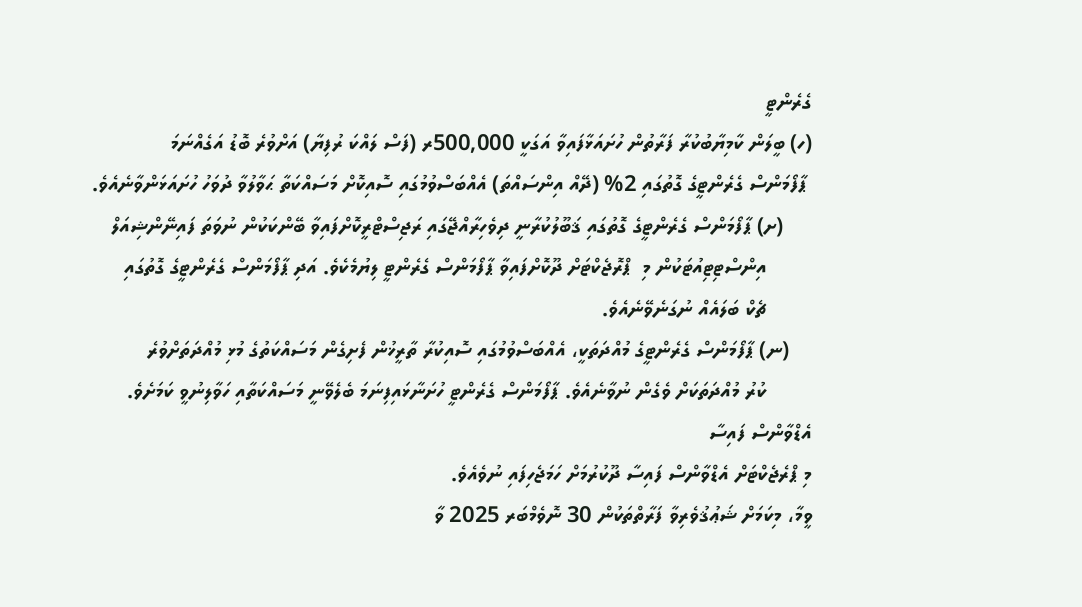ގެރެންޓީ
(ހ) ބީލަން ކާމިޔާބުކުރާ ފަރާތުން ހުށައަޅާފައިވާ އަގަކީ 500,000ރ (ފަސް ލައްކަ ރުފިޔާ) އަށްވުރެ ބޮޑު އަގެއްނަމަ
 ޕާފޯމަންސް ގެރެންޓީގެ ގޮތުގައި 2% (ދޭއް އިންސައްތަ) އެއްބަސްވުމުގައި ސޮއިކޮށް މަސައްކަތާ ޙަވާލުވާ ދުވަހު ހުށައަޅަންވާނެއެވެ.
     (ށ) ޕާފޯމަންސް ގެރެންޓީގެ ގޮތުގައި ޤަބޫލުކުރާނީ ދިވެހިރާއްޖޭގައި ރަޖިސްޓްރީކޮށްފައިވާ ބޭންކަކުން ނުވަތަ ފައިނޭންޝިއަލް
        އިންސްޓިޓިއުޓަކުން މި  ޕްރޮޖެކްޓަށް ދޫކޮށްފައިވާ ޕާފޯމަންސް ގެރެންޓީ ލިޔުމެކެވެ. އަދި ޕާފޯމަންސް ގެރެންޓީގެ ގޮތުގައި
        ޗެކް ބަލައެއް ނުގަނެވޭނެއެވެ.
    (ނ) ޕާފޯމަންސް ގެރެންޓީގެ މުއްދަތަކީ، އެއްބަސްވުމުގައި ސޮއިކުރާ ތާރީޚުން ފެށިގެން މަސައްކަތުގެ މުޅި މުއްދަތަށްވުރެ
        ކުރު މުއްދަތަކަށް ވެގެން ނުވާނެއެވެ. ޕާފޯމަންސް ގެރެންޓީ ހުށަނާޅައިފިނަމަ ބެލެވޭނީ މަސައްކަތާއި ހަވާލިނުވީ ކަމަށެވެ.
އެޑްވާންސް ފައިސާ
މި ޕްރެޖެކްޓަށް އެޑްވާންސް ފައިސާ ދޫކުރުމަށް ހަމަޖެހިފައި ނުވެއެވެ.
ވީމާ، މިކަމަށް ޝަޢުޤުވެރިވާ ފަރާތްތަކުން 30 ނޮވެމްބަރ 2025 ވާ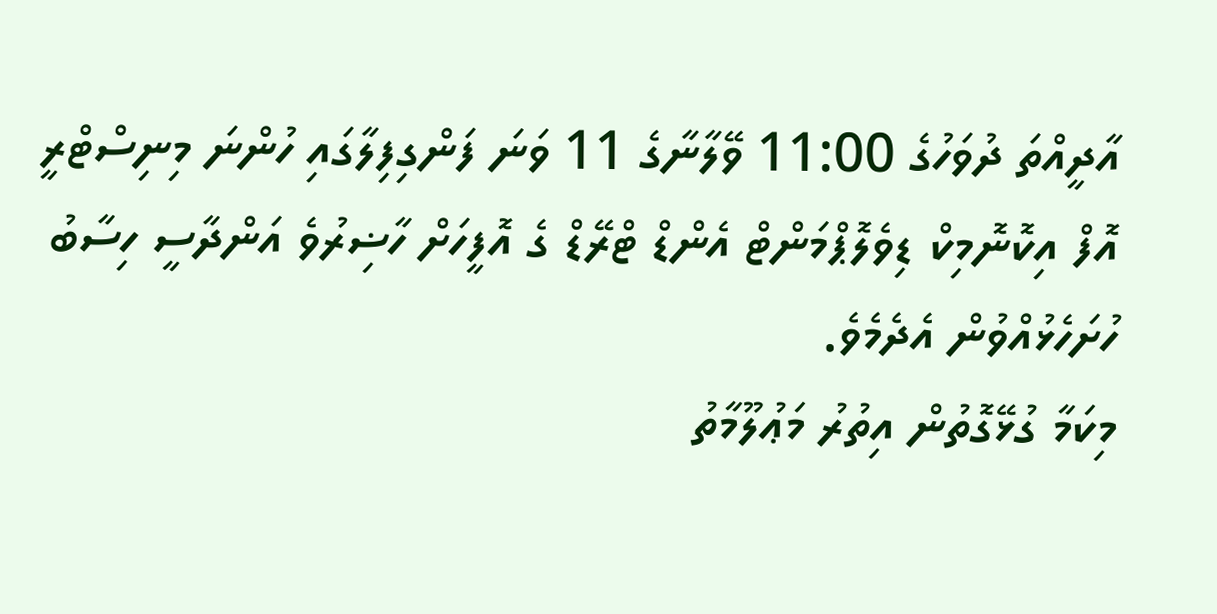އާދީއްތަ ދުވަހުގެ 11:00 ވޭލާނާގެ 11 ވަނަ ފަންގިފިލާގައި ހުންނަ މިނިސްޓްރީ އޮފް އިކޮނޮމިކް ޑިވެލޮޕްމަންޓް އެންޑް ޓްރޭޑް ގެ އޮފީހަށް ހާޟިރުވެ އަންދާސީ ހިސާބު ހުށަހެޅުއްވުން އެދެމެވެ.
މިކަމާ ގުޅޭގޮތުން އިތުރު މަޢުލޫމާތު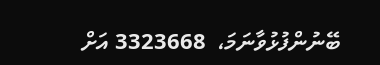ބޭނުންފުޅުވާނަމަ،  3323668 އަށް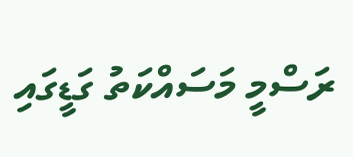ރަސްމީ މަސައްކަތު ގަޑީގައި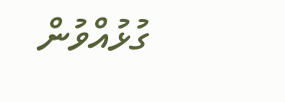ގުޅުއްވުން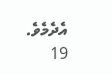އެދެމެވެ.
19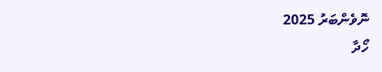ނޮވެންބަރު 2025
ހޯދާ